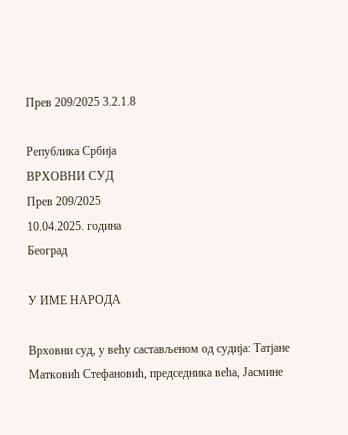Прев 209/2025 3.2.1.8

Република Србија
ВРХОВНИ СУД
Прев 209/2025
10.04.2025. година
Београд

У ИМЕ НАРОДА

Врховни суд, у већу састављеном од судија: Татјане Матковић Стефановић, председника већа, Јасмине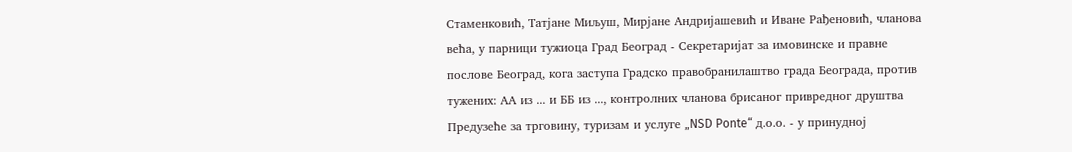Стаменковић, Татјане Миљуш, Мирјане Андријашевић и Иване Рађеновић, чланова већа, у парници тужиоца Град Београд - Секретаријат за имовинске и правне послове Београд, кога заступа Градско правобранилаштво града Београда, против тужених: АА из ... и ББ из ..., контролних чланова брисаног привредног друштва Предузеће за трговину, туризам и услуге „NSD Ponte“ д.о.о. - у принудној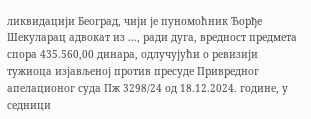ликвидацији Београд, чији је пуномоћник Ђорђе Шекуларац адвокат из ..., ради дуга, вредност предмета спора 435.560,00 динара, одлучујући о ревизији тужиоца изјављеној против пресуде Привредног апелационог суда Пж 3298/24 од 18.12.2024. године, у седници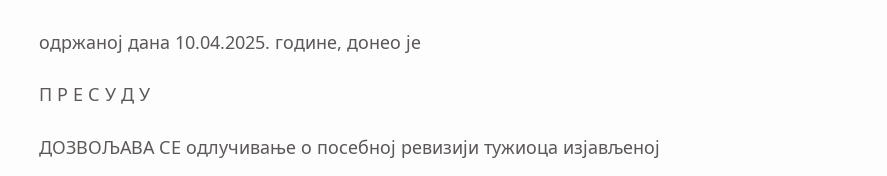одржаној дана 10.04.2025. године, донео је

П Р Е С У Д У

ДОЗВОЉАВА СЕ одлучивање о посебној ревизији тужиоца изјављеној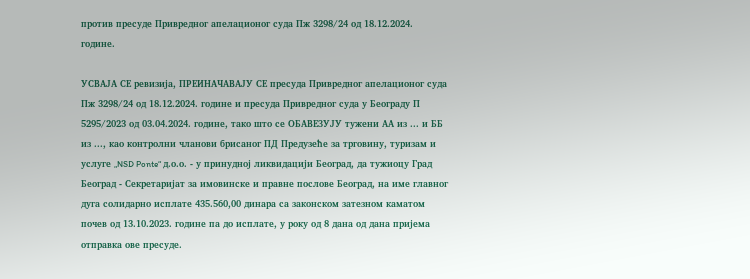против пресуде Привредног апелационог суда Пж 3298/24 од 18.12.2024. године.

УСВАЈА СЕ ревизија, ПРЕИНАЧАВАЈУ СЕ пресуда Привредног апелационог суда Пж 3298/24 од 18.12.2024. године и пресуда Привредног суда у Београду П 5295/2023 од 03.04.2024. године, тако што се ОБАВЕЗУЈУ тужени АА из ... и ББ из ..., као контролни чланови брисаног ПД Предузећe за трговину, туризам и услуге „NSD Ponte“ д.о.о. - у принудној ликвидацији Београд, да тужиоцу Град Београд - Секретаријат за имовинске и правне послове Београд, на име главног дуга солидарно исплате 435.560,00 динара са законском затезном каматом почев од 13.10.2023. године па до исплате, у року од 8 дана од дана пријема отправка ове пресуде.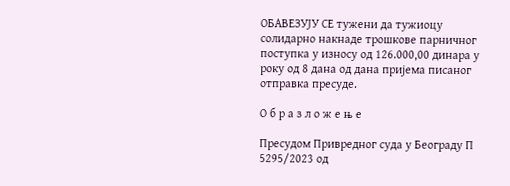ОБАВЕЗУЈУ СЕ тужени да тужиоцу солидарно накнаде трошкове парничног поступка у износу од 126.000,00 динара у року од 8 дана од дана пријема писаног отправка пресуде.

О б р а з л о ж е њ е

Пресудом Привредног суда у Београду П 5295/2023 од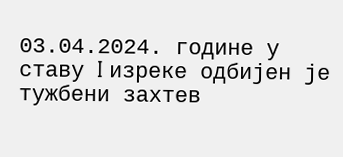03.04.2024. године у ставу I изреке одбијен је тужбени захтев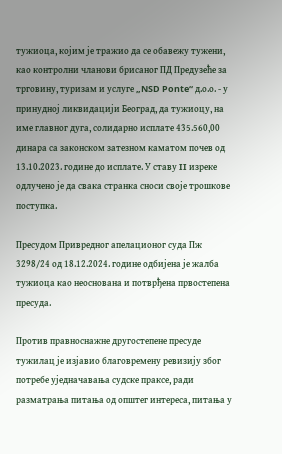тужиоца, којим је тражио да се обавежу тужени, као контролни чланови брисаног ПД Предузеће за трговину, туризам и услуге „NSD Ponte“ д.о.о. - у принудној ликвидацији Београд, да тужиоцу, на име главног дуга, солидарно исплате 435.560,00 динара са законском затезном каматом почев од 13.10.2023. године до исплате. У ставу II изреке одлучено је да свака странка сноси своје трошкове поступка.

Пресудом Привредног апелационог суда Пж 3298/24 од 18.12.2024. године одбијена је жалба тужиоца као неоснована и потврђена првостепена пресуда.

Против правноснажне другостепене пресуде тужилац је изјавио благовремену ревизију због потребе уједначавања судске праксе, ради разматрања питања од општег интереса, питања у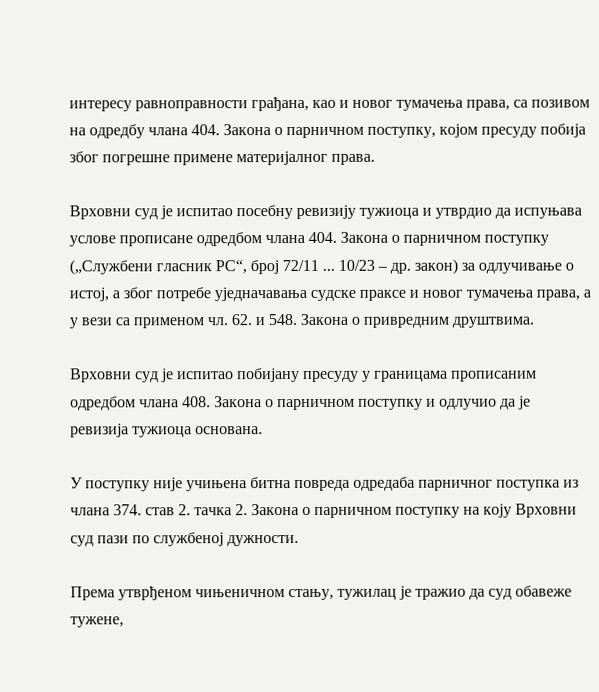интересу равноправности грађана, као и новог тумачења права, са позивом на одредбу члана 404. Закона о парничном поступку, којом пресуду побија због погрешне примене материјалног права.

Врховни суд је испитао посебну ревизију тужиоца и утврдио да испуњава услове прописане одредбом члана 404. Закона о парничном поступку („Службени гласник РС“, број 72/11 ... 10/23 – др. закон) за одлучивање о истој, а због потребе уједначавања судске праксе и новог тумачења права, а у вези са применом чл. 62. и 548. Закона о привредним друштвима.

Врховни суд је испитао побијану пресуду у границама прописаним одредбом члана 408. Закона о парничном поступку и одлучио да је ревизија тужиоца основана.

У поступку није учињена битна повреда одредаба парничног поступка из члана 374. став 2. тачка 2. Закона о парничном поступку на коју Врховни суд пази по службеној дужности.

Према утврђеном чињеничном стању, тужилац је тражио да суд обавеже тужене,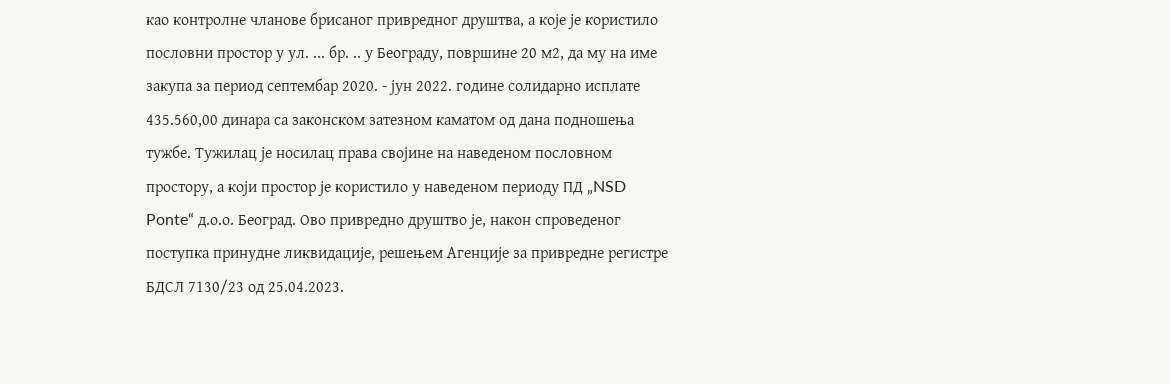као контролне чланове брисаног привредног друштва, а које је користило пословни простор у ул. ... бр. .. у Београду, површине 20 м2, да му на име закупа за период септембар 2020. - јун 2022. године солидарно исплате 435.560,00 динара са законском затезном каматом од дана подношења тужбе. Тужилац је носилац права својине на наведеном пословном простору, а који простор је користило у наведеном периоду ПД „NSD Ponte“ д.о.о. Београд. Ово привредно друштво је, након спроведеног поступка принудне ликвидације, решењем Агенције за привредне регистре БДСЛ 7130/23 од 25.04.2023.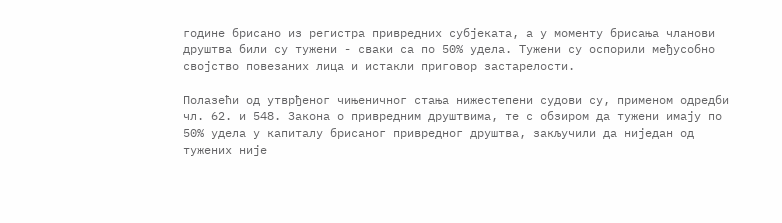године брисано из регистра привредних субјеката, а у моменту брисања чланови друштва били су тужени - сваки са по 50% удела. Тужени су оспорили међусобно својство повезаних лица и истакли приговор застарелости.

Полазећи од утврђеног чињеничног стања нижестепени судови су, применом одредби чл. 62. и 548. Закона о привредним друштвима, те с обзиром да тужени имају по 50% удела у капиталу брисаног привредног друштва, закључили да ниједан од тужених није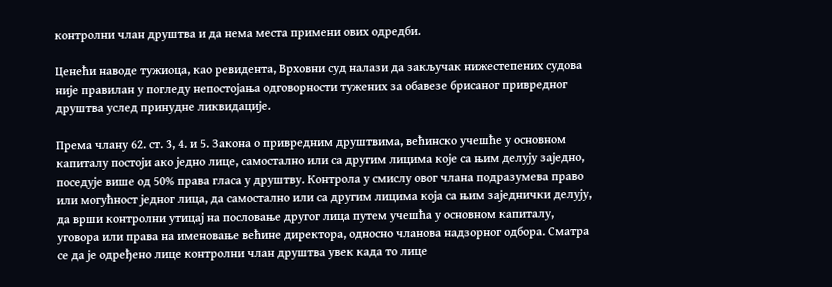контролни члан друштва и да нема места примени ових одредби.

Ценећи наводе тужиоца, као ревидента, Врховни суд налази да закључак нижестепених судова није правилан у погледу непостојања одговорности тужених за обавезе брисаног привредног друштва услед принудне ликвидације.

Према члану 62. ст. 3, 4. и 5. Закона о привредним друштвима, већинско учешће у основном капиталу постоји ако једно лице, самостално или са другим лицима које са њим делују заједно, поседује више од 50% права гласа у друштву. Контрола у смислу овог члана подразумева право или могућност једног лица, да самостално или са другим лицима која са њим заједнички делују, да врши контролни утицај на пословање другог лица путем учешћа у основном капиталу, уговора или права на именовање већине директора, односно чланова надзорног одбора. Сматра се да је одређено лице контролни члан друштва увек када то лице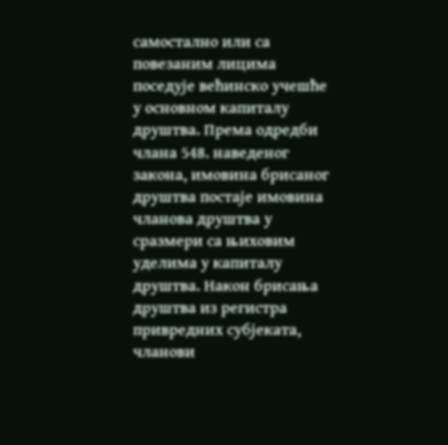самостално или са повезаним лицима поседује већинско учешће у основном капиталу друштва. Према одредби члана 548. наведеног закона, имовина брисаног друштва постаје имовина чланова друштва у сразмери са њиховим уделима у капиталу друштва. Након брисања друштва из регистра привредних субјеката, чланови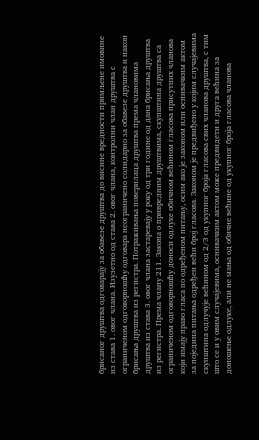брисаног друштва одговарају за обавезе друштва до висине вредности примљене имовине из става 1. овог члана. Изузетно од става 2. овог члана, контролни члан друштва с ограниченом одговорношћу одговара неограничено солидарно за обавезе друштва и након брисања друштва из регистра. Потраживања поверилаца друштва према члановима друштва из става 3. овог члана застаревају у року од три године од дана брисања друштва из регистра. Према члану 211. Закона о привредним друштвима, скупштина друштва са ограниченом одговорношћу доноси одлуке обичном већином гласова присутних чланова који имају право гласа по одређеном питању, осим ако је законом или оснивачким актом за поједина питања одређен већи број гласова. Законом је предвиђено у којим случајевима скупштина одлучује већином од 2/3 од укупног броја гласова свих чланова друштва, с тим што се и у овим случајевима, оснивачким актом може предвидети и друга већина за доношење одлуке, али не мања од обичне већине од укупног броја гласова чланова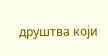друштва који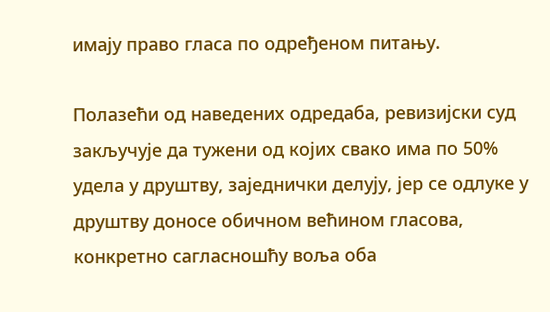имају право гласа по одређеном питању.

Полазећи од наведених одредаба, ревизијски суд закључује да тужени од којих свако има по 50% удела у друштву, заједнички делују, јер се одлуке у друштву доносе обичном већином гласова, конкретно сагласношћу воља оба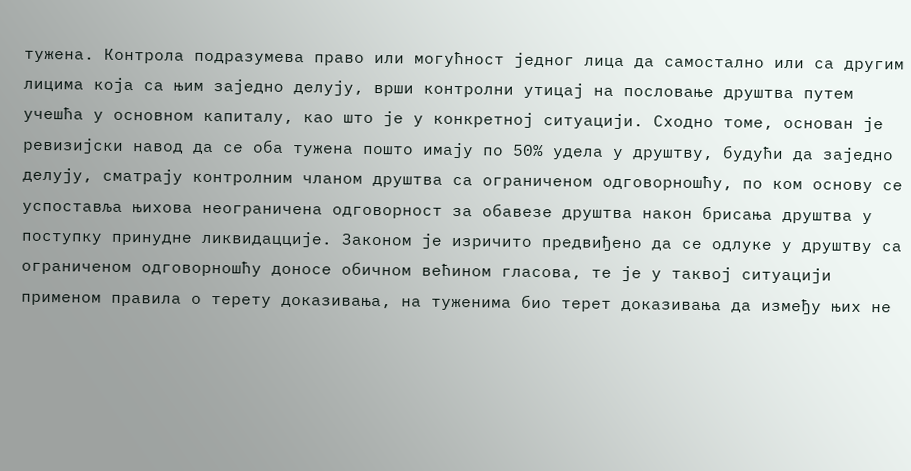тужена. Контрола подразумева право или могућност једног лица да самостално или са другим лицима која са њим заједно делују, врши контролни утицај на пословање друштва путем учешћа у основном капиталу, као што је у конкретној ситуацији. Сходно томе, основан је ревизијски навод да се оба тужена пошто имају по 50% удела у друштву, будући да заједно делују, сматрају контролним чланом друштва са ограниченом одговорношћу, по ком основу се успоставља њихова неограничена одговорност за обавезе друштва након брисања друштва у поступку принудне ликвидацције. Законом је изричито предвиђено да се одлуке у друштву са ограниченом одговорношћу доносе обичном већином гласова, те је у таквој ситуацији применом правила о терету доказивања, на туженима био терет доказивања да између њих не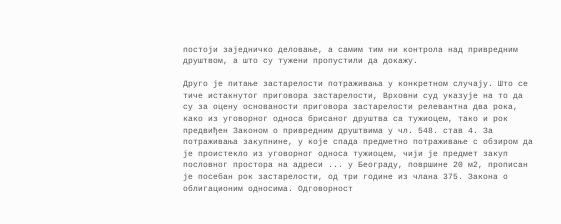постоји заједничко деловање, а самим тим ни контрола над привредним друштвом, а што су тужени пропустили да докажу.

Друго је питање застарелости потраживања у конкретном случају. Што се тиче истакнутог приговора застарелости, Врховни суд указује на то да су за оцену основаности приговора застарелости релевантна два рока, како из уговорног односа брисаног друштва са тужиоцем, тако и рок предвиђен Законом о привредним друштвима у чл. 548. став 4. За потраживања закупнине, у које спада предметно потраживање с обзиром да је проистекло из уговорног односа тужиоцем, чији је предмет закуп пословног простора на адреси ... у Београду, површине 20 м2, прописан је посебан рок застарелости, од три године из члана 375. Закона о облигационим односима. Одговорност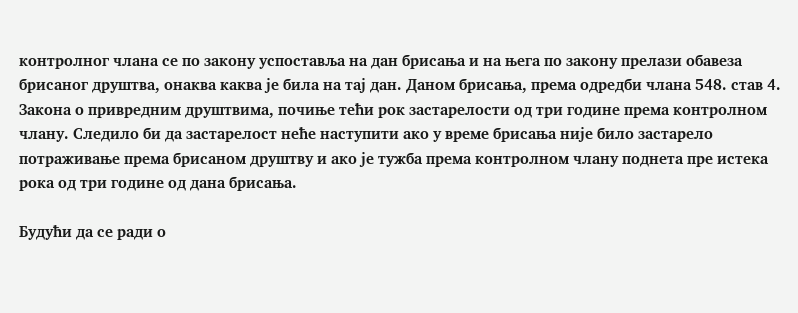контролног члана се по закону успоставља на дан брисања и на њега по закону прелази обавеза брисаног друштва, онаква каква је била на тај дан. Даном брисања, према одредби члана 548. став 4. Закона о привредним друштвима, почиње тећи рок застарелости од три године према контролном члану. Следило би да застарелост неће наступити ако у време брисања није било застарело потраживање према брисаном друштву и ако је тужба према контролном члану поднета пре истека рока од три године од дана брисања.

Будући да се ради о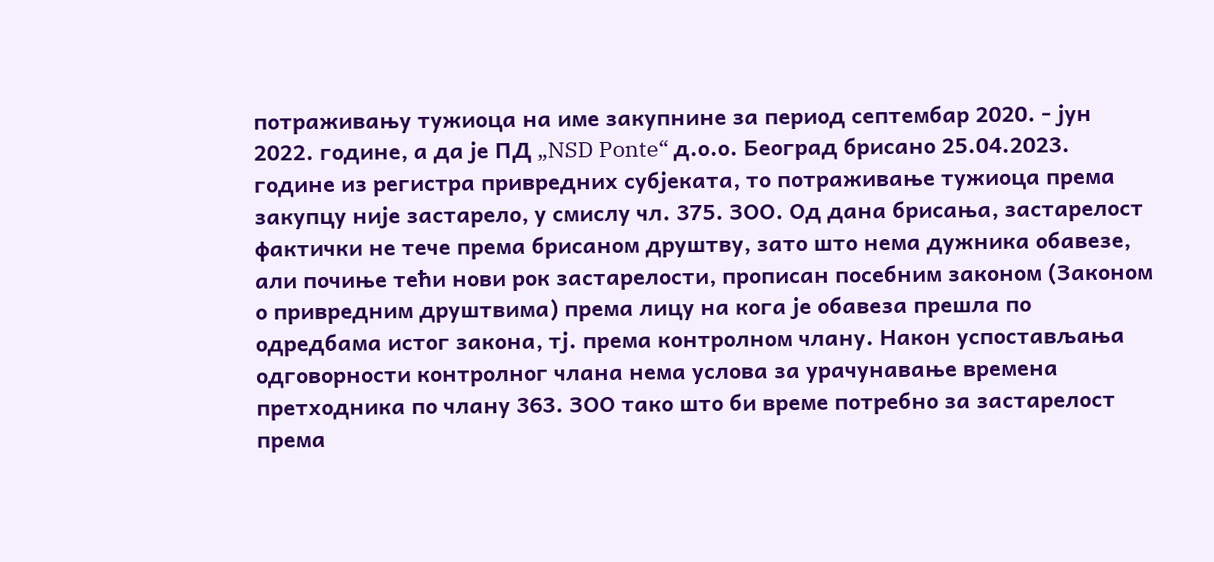потраживању тужиоца на име закупнине за период септембар 2020. - јун 2022. године, а да је ПД „NSD Ponte“ д.о.о. Београд брисано 25.04.2023. године из регистра привредних субјеката, то потраживање тужиоца према закупцу није застарело, у смислу чл. 375. ЗОО. Од дана брисања, застарелост фактички не тече према брисаном друштву, зато што нема дужника обавезе, али почиње тећи нови рок застарелости, прописан посебним законом (Законом о привредним друштвима) према лицу на кога је обавеза прешла по одредбама истог закона, тј. према контролном члану. Након успостављања одговорности контролног члана нема услова за урачунавање времена претходника по члану 363. ЗОО тако што би време потребно за застарелост према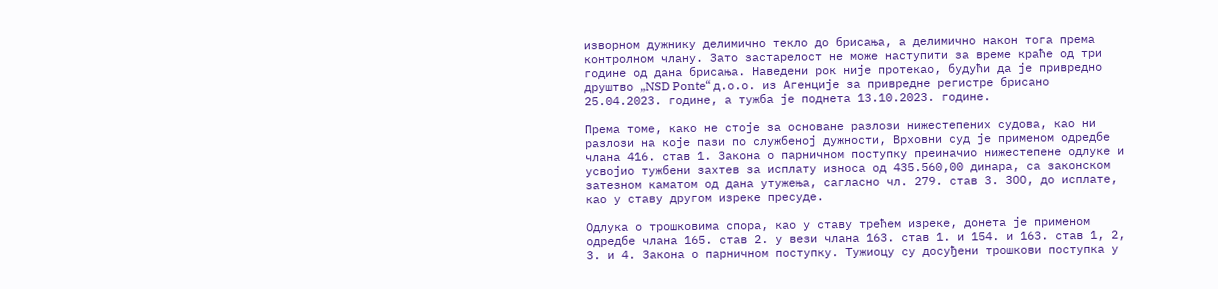изворном дужнику делимично текло до брисања, а делимично након тога према контролном члану. Зато застарелост не може наступити за време краће од три године од дана брисања. Наведени рок није протекао, будући да је привредно друштво „NSD Ponte“ д.о.о. из Агенције за привредне регистре брисано 25.04.2023. године, а тужба је поднета 13.10.2023. године.

Према томе, како не стоје за основане разлози нижестепених судова, као ни разлози на које пази по службеној дужности, Врховни суд је применом одредбе члана 416. став 1. Закона о парничном поступку преиначио нижестепене одлуке и усвојио тужбени захтев за исплату износа од 435.560,00 динара, са законском затезном каматом од дана утужења, сагласно чл. 279. став 3. ЗОО, до исплате, као у ставу другом изреке пресуде.

Одлука о трошковима спора, као у ставу трећем изреке, донета је применом одредбе члана 165. став 2. у вези члана 163. став 1. и 154. и 163. став 1, 2, 3. и 4. Закона о парничном поступку. Тужиоцу су досуђени трошкови поступка у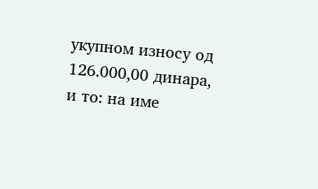укупном износу од 126.000,00 динара, и то: на име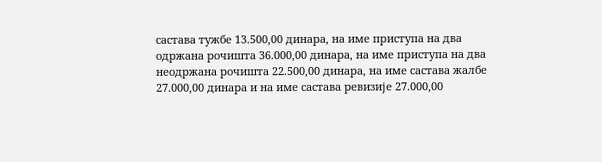састава тужбе 13.500,00 динара, на име приступа на два одржана рочишта 36.000,00 динара, на име приступа на два неодржана рочишта 22.500,00 динара, на име састава жалбе 27.000,00 динара и на име састава ревизије 27.000,00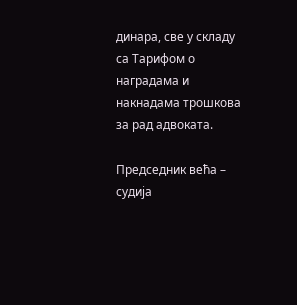динара, све у складу са Тарифом о наградама и накнадама трошкова за рад адвоката.

Председник већа – судија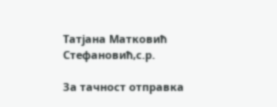Татјана Матковић Стефановић,с.р.

За тачност отправка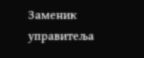Заменик упрaвитеља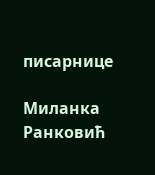писарнице

Миланка Ранковић